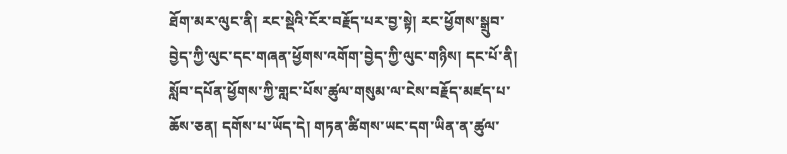ཐོག་མར་ལུང་ནི། རང་སྡེའི་ངོར་བརྗོད་པར་བྱ་སྟེ། རང་ཕྱོགས་སྒྲུབ་བྱེད་ཀྱི་ལུང་དང་གཞན་ཕྱོགས་འགོག་བྱེད་ཀྱི་ལུང་གཉིས། དང་པོ་ནི། སློབ་དཔོན་ཕྱོགས་ཀྱི་གླང་པོས་ཚུལ་གསུམ་ལ་ངེས་བརྗོད་མཛད་པ་ཆོས་ཅན། དགོས་པ་ཡོད་དེ། གཏན་ཚིགས་ཡང་དག་ཡིན་ན་ཚུལ་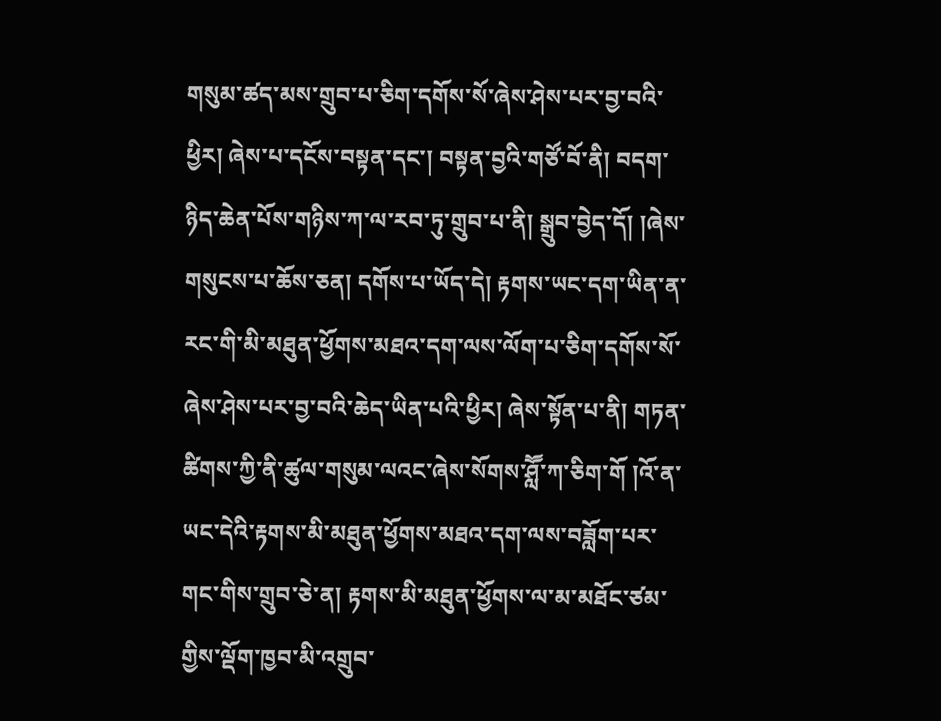གསུམ་ཚད་མས་གྲུབ་པ་ཅིག་དགོས་སོ་ཞེས་ཤེས་པར་བྱ་བའི་ཕྱིར། ཞེས་པ་དངོས་བསྟན་དང་། བསྟན་བྱའི་གཙོ་བོ་ནི། བདག་ཉིད་ཆེན་པོས་གཉིས་ཀ་ལ་རབ་ཏུ་གྲུབ་པ་ནི། སྒྲུབ་བྱེད་དོ། །ཞེས་གསུངས་པ་ཆོས་ཅན། དགོས་པ་ཡོད་དེ། རྟགས་ཡང་དག་ཡིན་ན་རང་གི་མི་མཐུན་ཕྱོགས་མཐའ་དག་ལས་ལོག་པ་ཅིག་དགོས་སོ་ཞེས་ཤེས་པར་བྱ་བའི་ཆེད་ཡིན་པའི་ཕྱིར། ཞེས་སྟོན་པ་ནི། གཏན་ཚིགས་ཀྱི་ནི་ཚུལ་གསུམ་ལའང་ཞེས་སོགས་ཤླཽ་ཀ་ཅིག་གོ །འོ་ན་ཡང་དེའི་རྟགས་མི་མཐུན་ཕྱོགས་མཐའ་དག་ལས་བཟློག་པར་གང་གིས་གྲུབ་ཅེ་ན། རྟགས་མི་མཐུན་ཕྱོགས་ལ་མ་མཐོང་ཙམ་གྱིས་ལྡོག་ཁྱབ་མི་འགྲུབ་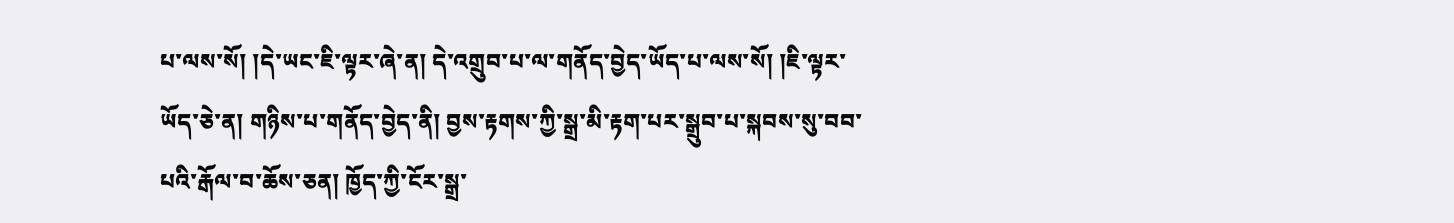པ་ལས་སོ། །དེ་ཡང་ཇི་ལྟར་ཞེ་ན། དེ་འགྲུབ་པ་ལ་གནོད་བྱེད་ཡོད་པ་ལས་སོ། །ཇི་ལྟར་ཡོད་ཅེ་ན། གཉིས་པ་གནོད་བྱེད་ནི། བྱས་རྟགས་ཀྱི་སྒྲ་མི་རྟག་པར་སྒྲུབ་པ་སྐབས་སུ་བབ་པའི་རྒོལ་བ་ཆོས་ཅན། ཁྱོད་ཀྱི་ངོར་སྒྲ་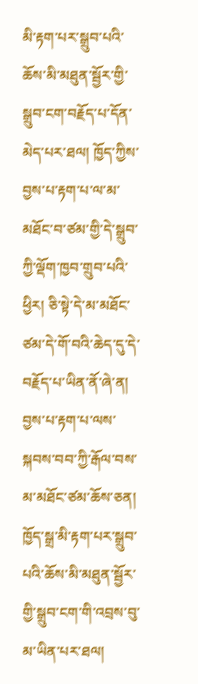མི་རྟག་པར་སྒྲུབ་པའི་ཆོས་མི་མཐུན་སྦྱོར་གྱི་སྒྲུབ་ངག་བརྗོད་པ་དོན་མེད་པར་ཐལ། ཁྱོད་ཀྱིས་བྱས་པ་རྟག་པ་ལ་མ་མཐོང་བ་ཙམ་གྱི་དེ་སྒྲུབ་ཀྱི་ལྡོག་ཁྱབ་གྲུབ་པའི་ཕྱིར། ཅི་སྟེ་དེ་མ་མཐོང་ཙམ་དེ་གོ་བའི་ཆེད་དུ་དེ་བརྗོད་པ་ཡིན་ནོ་ཞེ་ན། བྱས་པ་རྟག་པ་ལས་སྐབས་བབ་ཀྱི་རྒོལ་བས་མ་མཐོང་ཙམ་ཆོས་ཅན། ཁྱོད་སྒྲ་མི་རྟག་པར་སྒྲུབ་པའི་ཆོས་མི་མཐུན་སྦྱོར་གྱི་སྒྲུབ་ངག་གི་འབྲས་བུ་མ་ཡིན་པར་ཐལ།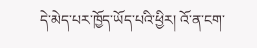དེ་མེད་པར་ཁྱོད་ཡོད་པའི་ཕྱིར། འོ་ན་ངག་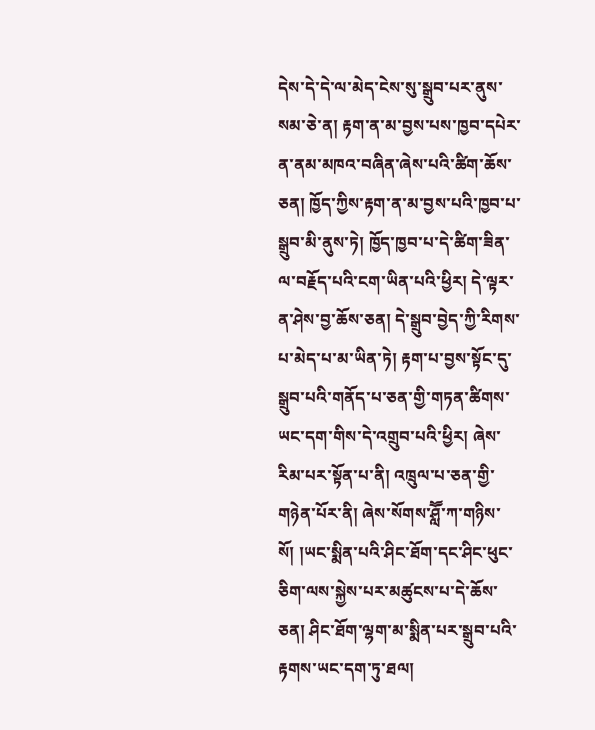དེས་དེ་དེ་ལ་མེད་ངེས་སུ་སྒྲུབ་པར་ནུས་སམ་ཅེ་ན། རྟག་ན་མ་བྱས་པས་ཁྱབ་དཔེར་ན་ནམ་མཁའ་བཞིན་ཞེས་པའི་ཚིག་ཆོས་ཅན། ཁྱོད་ཀྱིས་རྟག་ན་མ་བྱས་པའི་ཁྱབ་པ་སྒྲུབ་མི་ནུས་ཏེ། ཁྱོད་ཁྱབ་པ་དེ་ཚིག་ཟིན་ལ་བརྗོད་པའི་ངག་ཡིན་པའི་ཕྱིར། དེ་ལྟར་ན་ཤེས་བྱ་ཆོས་ཅན། དེ་སྒྲུབ་བྱེད་ཀྱི་རིགས་པ་མེད་པ་མ་ཡིན་ཏེ། རྟག་པ་བྱས་སྟོང་དུ་སྒྲུབ་པའི་གནོད་པ་ཅན་གྱི་གཏན་ཚིགས་ཡང་དག་གིས་དེ་འགྲུབ་པའི་ཕྱིར། ཞེས་རིམ་པར་སྟོན་པ་ནི། འཁྲུལ་པ་ཅན་གྱི་གཉེན་པོར་ནི། ཞེས་སོགས་ཤླཽ་ཀ་གཉིས་སོ། །ཡང་སྨིན་པའི་ཤིང་ཐོག་དང་ཤིང་ཕུང་ཅིག་ལས་སྐྱེས་པར་མཚུངས་པ་དེ་ཆོས་ཅན། ཤིང་ཐོག་ལྷག་མ་སྨིན་པར་སྒྲུབ་པའི་རྟགས་ཡང་དག་ཏུ་ཐལ།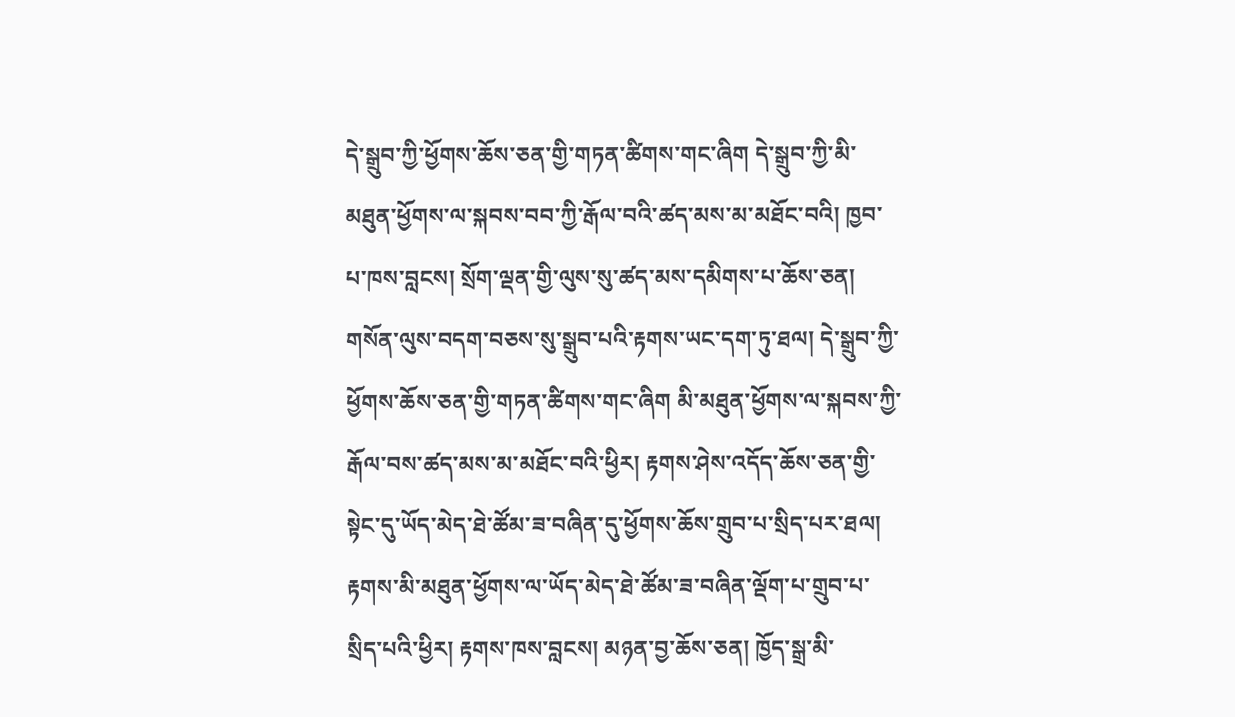དེ་སྒྲུབ་ཀྱི་ཕྱོགས་ཆོས་ཅན་གྱི་གཏན་ཚིགས་གང་ཞིག དེ་སྒྲུབ་ཀྱི་མི་མཐུན་ཕྱོགས་ལ་སྐབས་བབ་ཀྱི་རྒོལ་བའི་ཚད་མས་མ་མཐོང་བའི། ཁྱབ་པ་ཁས་བླངས། སྲོག་ལྡན་གྱི་ལུས་སུ་ཚད་མས་དམིགས་པ་ཆོས་ཅན། གསོན་ལུས་བདག་བཅས་སུ་སྒྲུབ་པའི་རྟགས་ཡང་དག་ཏུ་ཐལ། དེ་སྒྲུབ་ཀྱི་ཕྱོགས་ཆོས་ཅན་གྱི་གཏན་ཚིགས་གང་ཞིག མི་མཐུན་ཕྱོགས་ལ་སྐབས་ཀྱི་རྒོལ་བས་ཚད་མས་མ་མཐོང་བའི་ཕྱིར། རྟགས་ཤེས་འདོད་ཆོས་ཅན་གྱི་སྟེང་དུ་ཡོད་མེད་ཐེ་ཚོམ་ཟ་བཞིན་དུ་ཕྱོགས་ཆོས་གྲུབ་པ་སྲིད་པར་ཐལ། རྟགས་མི་མཐུན་ཕྱོགས་ལ་ཡོད་མེད་ཐེ་ཚོམ་ཟ་བཞིན་ལྡོག་པ་གྲུབ་པ་སྲིད་པའི་ཕྱིར། རྟགས་ཁས་བླངས། མཉན་བྱ་ཆོས་ཅན། ཁྱོད་སྒྲ་མི་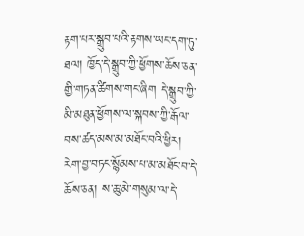རྟག་པར་སྒྲུབ་པའི་རྟགས་ཡང་དག་ཏུ་ཐལ། ཁྱོད་དེ་སྒྲུབ་ཀྱི་ཕྱོགས་ཆོས་ཅན་གྱི་གཏན་ཚིགས་གང་ཞིག དེ་སྒྲུབ་ཀྱི་མི་མཐུན་ཕྱོགས་ལ་སྐབས་ཀྱི་རྒོལ་བས་ཚད་མས་མ་མཐོང་བའི་ཕྱིར། རེག་བྱ་བཏང་སྙོམས་པ་མ་མཐོང་བ་དེ་ཆོས་ཅན། ས་ཆུ་མེ་གསུམ་ལ་དེ་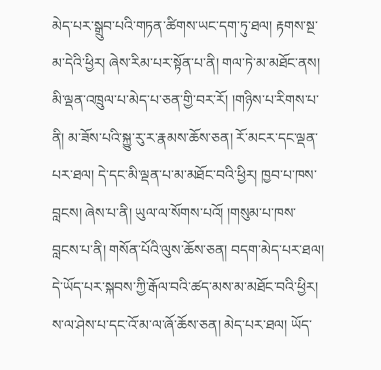མེད་པར་སྒྲུབ་པའི་གཏན་ཚིགས་ཡང་དག་ཏུ་ཐལ། རྟགས་སྔ་མ་དེའི་ཕྱིར། ཞེས་རིམ་པར་སྟོན་པ་ནི། གལ་ཏེ་མ་མཐོང་ནས། མི་ལྡན་འཁྲུལ་པ་མེད་པ་ཅན་གྱི་བར་རོ། །གཉིས་པ་རིགས་པ་ནི། མ་ཟོས་པའི་སྐྱུ་རུ་ར་རྣམས་ཆོས་ཅན། རོ་མངར་དང་ལྡན་པར་ཐལ། དེ་དང་མི་ལྡན་པ་མ་མཐོང་བའི་ཕྱིར། ཁྱབ་པ་ཁས་བླངས། ཞེས་པ་ནི། ཡུལ་ལ་སོགས་པའོ། །གསུམ་པ་ཁས་བླངས་པ་ནི། གསོན་པོའི་ལུས་ཆོས་ཅན། བདག་མེད་པར་ཐལ། དེ་ཡོད་པར་སྐབས་ཀྱི་རྒོལ་བའི་ཚད་མས་མ་མཐོང་བའི་ཕྱིར། ས་ལ་ཤེས་པ་དང་འོ་མ་ལ་ཞོ་ཆོས་ཅན། མེད་པར་ཐལ། ཡོད་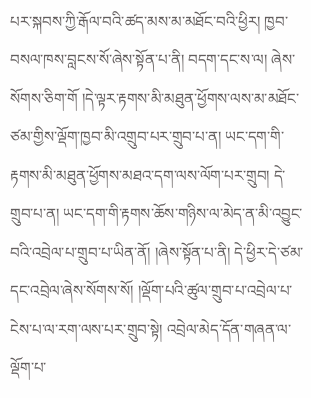པར་སྐབས་ཀྱི་རྒོལ་བའི་ཚད་མས་མ་མཐོང་བའི་ཕྱིར། ཁྱབ་བསལ་ཁས་བླངས་སོ་ཞེས་སྟོན་པ་ནི། བདག་དང་ས་ལ། ཞེས་སོགས་ཅིག་གོ །དེ་ལྟར་རྟགས་མི་མཐུན་ཕྱོགས་ལས་མ་མཐོང་ཙམ་གྱིས་ལྡོག་ཁྱབ་མི་འགྲུབ་པར་གྲུབ་པ་ན། ཡང་དག་གི་རྟགས་མི་མཐུན་ཕྱོགས་མཐའ་དག་ལས་ལོག་པར་གྲུབ། དེ་གྲུབ་པ་ན། ཡང་དག་གི་རྟགས་ཆོས་གཉིས་ལ་མེད་ན་མི་འབྱུང་བའི་འབྲེལ་པ་གྲུབ་པ་ཡིན་ནོ། །ཞེས་སྟོན་པ་ནི། དེ་ཕྱིར་དེ་ཙམ་དང་འབྲེལ་ཞེས་སོགས་སོ། །ལྡོག་པའི་ཚུལ་གྲུབ་པ་འབྲེལ་པ་ངེས་པ་ལ་རག་ལས་པར་གྲུབ་སྟེ། འབྲེལ་མེད་དོན་གཞན་ལ་ལྡོག་པ་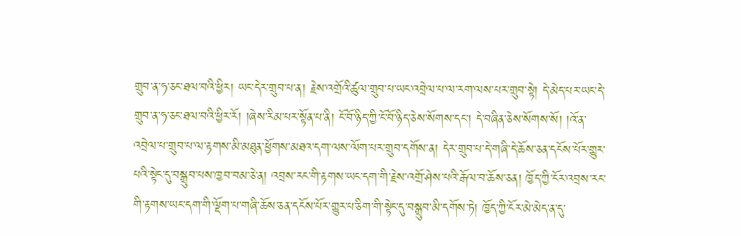གྲུབ་ན་ཧ་ཅང་ཐལ་བའི་ཕྱིར། ཡང་དེར་གྲུབ་པ་ན། རྗེས་འགྲོའི་ཚུལ་གྲུབ་པ་ཡང་འབྲེལ་པ་ལ་རག་ལས་པར་གྲུབ་སྟེ། དེ་མེད་པར་ཡང་དེ་གྲུབ་ན་ཧ་ཅང་ཐལ་བའི་ཕྱིར་རོ། །ཞེས་རིམ་པར་སྟོན་པ་ནི། ངོ་བོ་ཉིད་ཀྱི་ངོ་བོ་ཉིད་ཅེས་སོགས་དང་། དེ་བཞིན་ཅེས་སོགས་སོ། །འོ་ན་འབྲེལ་པ་གྲུབ་པ་ལ་རྟགས་མི་མཐུན་ཕྱོགས་མཐའ་དག་ལས་ལོག་པར་གྲུབ་དགོས་ན། དེར་གྲུབ་པ་དེ་གཞི་དེ་ཆོས་ཅན་དངོས་པོར་གྱུར་པའི་སྟེང་དུ་བསྒྲུབ་པས་ཁྱབ་བམ་ཅེ་ན། འབྲས་རང་གི་རྟགས་ཡང་དག་གི་རྗེས་འགྲོ་ཤེས་པའི་རྒོལ་བ་ཆོས་ཅན། ཁྱོད་ཀྱི་ངོར་འབྲས་རང་གི་རྟགས་ཡང་དག་གི་ལྡོག་པ་གཞི་ཆོས་ཅན་དངོས་པོར་གྱུར་པ་ཅིག་གི་སྟེང་དུ་བསྒྲུབ་མི་དགོས་ཏེ། ཁྱོད་ཀྱི་ངོར་མེ་མེད་ན་དུ་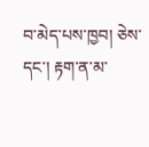བ་མེད་པས་ཁྱབ། ཅེས་དང་། རྟག་ན་མ་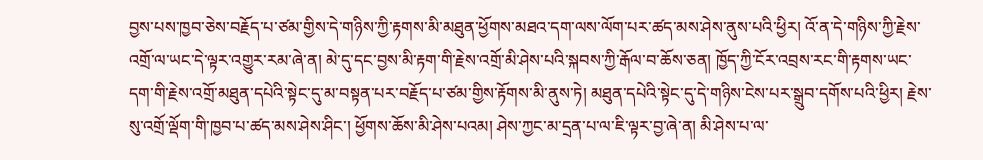བྱས་པས་ཁྱབ་ཅེས་བརྗོད་པ་ཙམ་གྱིས་དེ་གཉིས་ཀྱི་རྟགས་མི་མཐུན་ཕྱོགས་མཐའ་དག་ལས་ལོག་པར་ཚད་མས་ཤེས་ནུས་པའི་ཕྱིར། འོ་ན་དེ་གཉིས་ཀྱི་རྗེས་འགྲོ་ལ་ཡང་དེ་ལྟར་འགྱུར་རམ་ཞེ་ན། མེ་དུ་དང་བྱས་མི་རྟག་གི་རྗེས་འགྲོ་མི་ཤེས་པའི་སྐབས་ཀྱི་རྒོལ་བ་ཆོས་ཅན། ཁྱོད་ཀྱི་ངོར་འབྲས་རང་གི་རྟགས་ཡང་དག་གི་རྗེས་འགྲོ་མཐུན་དཔེའི་སྟེང་དུ་མ་བསྟན་པར་བརྗོད་པ་ཙམ་གྱིས་རྟོགས་མི་ནུས་ཏེ། མཐུན་དཔེའི་སྟེང་དུ་དེ་གཉིས་ངེས་པར་སྒྲུབ་དགོས་པའི་ཕྱིར། རྗེས་སུ་འགྲོ་ལྡོག་གི་ཁྱབ་པ་ཚད་མས་ཤེས་ཤིང་། ཕྱོགས་ཆོས་མི་ཤེས་པའམ། ཤེས་ཀྱང་མ་དྲན་པ་ལ་ཇི་ལྟར་བྱ་ཞེ་ན། མི་ཤེས་པ་ལ་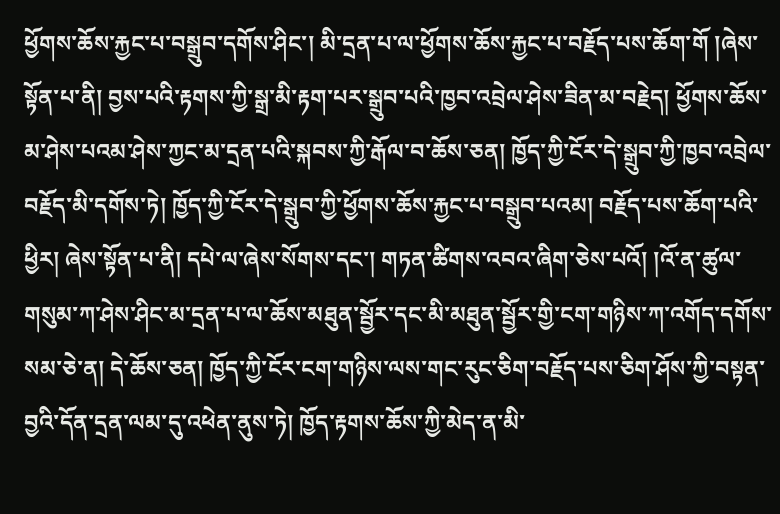ཕྱོགས་ཆོས་རྐྱང་པ་བསྒྲུབ་དགོས་ཤིང་། མི་དྲན་པ་ལ་ཕྱོགས་ཆོས་རྐྱང་པ་བརྗོད་པས་ཆོག་གོ །ཞེས་སྟོན་པ་ནི། བྱས་པའི་རྟགས་ཀྱི་སྒྲ་མི་རྟག་པར་སྒྲུབ་པའི་ཁྱབ་འབྲེལ་ཤེས་ཟིན་མ་བརྗེད། ཕྱོགས་ཆོས་མ་ཤེས་པའམ་ཤེས་ཀྱང་མ་དྲན་པའི་སྐབས་ཀྱི་རྒོལ་བ་ཆོས་ཅན། ཁྱོད་ཀྱི་ངོར་དེ་སྒྲུབ་ཀྱི་ཁྱབ་འབྲེལ་བརྗོད་མི་དགོས་ཏེ། ཁྱོད་ཀྱི་ངོར་དེ་སྒྲུབ་ཀྱི་ཕྱོགས་ཆོས་རྐྱང་པ་བསྒྲུབ་པའམ། བརྗོད་པས་ཆོག་པའི་ཕྱིར། ཞེས་སྟོན་པ་ནི། དཔེ་ལ་ཞེས་སོགས་དང་། གཏན་ཚིགས་འབའ་ཞིག་ཅེས་པའོ། །འོ་ན་ཚུལ་གསུམ་ཀ་ཤེས་ཤིང་མ་དྲན་པ་ལ་ཆོས་མཐུན་སྦྱོར་དང་མི་མཐུན་སྦྱོར་གྱི་ངག་གཉིས་ཀ་འགོད་དགོས་སམ་ཅེ་ན། དེ་ཆོས་ཅན། ཁྱོད་ཀྱི་ངོར་ངག་གཉིས་ལས་གང་རུང་ཅིག་བརྗོད་པས་ཅིག་ཤོས་ཀྱི་བསྟན་བྱའི་དོན་དྲན་ལམ་དུ་འཕེན་ནུས་ཏེ། ཁྱོད་རྟགས་ཆོས་ཀྱི་མེད་ན་མི་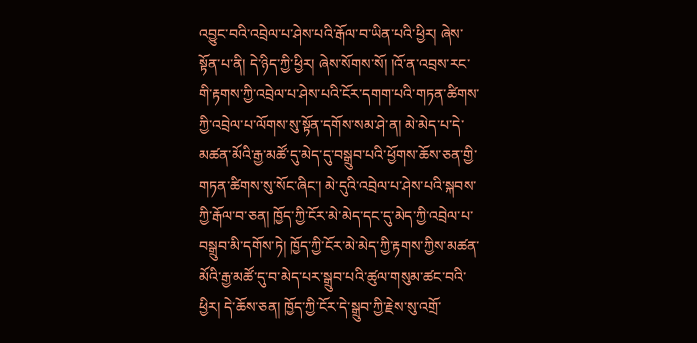འབྱུང་བའི་འབྲེལ་པ་ཤེས་པའི་རྒོལ་བ་ཡིན་པའི་ཕྱིར། ཞེས་སྟོན་པ་ནི། དེ་ཉིད་ཀྱི་ཕྱིར། ཞེས་སོགས་སོ། །འོ་ན་འབྲས་རང་གི་རྟགས་ཀྱི་འབྲེལ་པ་ཤེས་པའི་ངོར་དགག་པའི་གཏན་ཚིགས་ཀྱི་འབྲེལ་པ་ལོགས་སུ་སྟོན་དགོས་སམ་ཤེ་ན། མེ་མེད་པ་དེ་མཚན་མོའི་རྒྱ་མཚོ་དུ་མེད་དུ་བསྒྲུབ་པའི་ཕྱོགས་ཆོས་ཅན་གྱི་གཏན་ཚིགས་སུ་སོང་ཞིང་། མེ་དུའི་འབྲེལ་པ་ཤེས་པའི་སྐབས་ཀྱི་རྒོལ་བ་ཅན། ཁྱོད་ཀྱི་ངོར་མེ་མེད་དང་དུ་མེད་ཀྱི་འབྲེལ་པ་བསྒྲུབ་མི་དགོས་ཏེ། ཁྱོད་ཀྱི་ངོར་མེ་མེད་ཀྱི་རྟགས་ཀྱིས་མཚན་མོའི་རྒྱ་མཚོ་དུ་བ་མེད་པར་སྒྲུབ་པའི་ཚུལ་གསུམ་ཚང་བའི་ཕྱིར། དེ་ཆོས་ཅན། ཁྱོད་ཀྱི་ངོར་དེ་སྒྲུབ་ཀྱི་རྗེས་སུ་འགྲོ་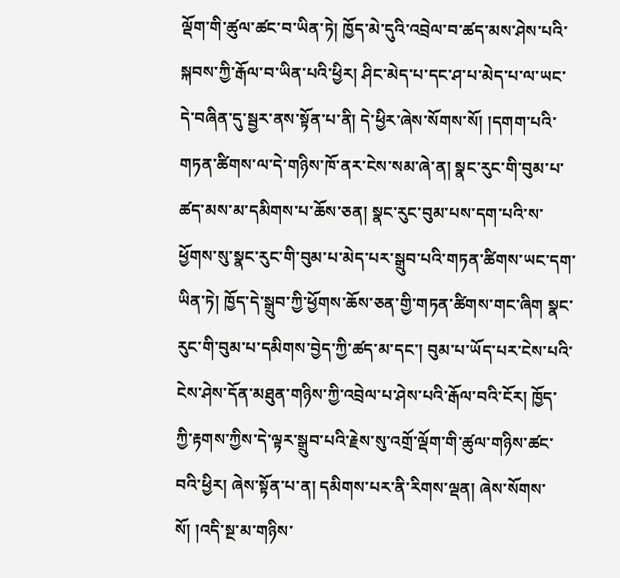ལྡོག་གི་ཚུལ་ཚང་བ་ཡིན་ཏེ། ཁྱོད་མེ་དུའི་འབྲེལ་བ་ཚད་མས་ཤེས་པའི་སྐབས་ཀྱི་རྒོལ་བ་ཡིན་པའི་ཕྱིར། ཤིང་མེད་པ་དང་ཤ་པ་མེད་པ་ལ་ཡང་དེ་བཞིན་དུ་སྦྱར་ནས་སྟོན་པ་ནི། དེ་ཕྱིར་ཞེས་སོགས་སོ། །དགག་པའི་གཏན་ཚིགས་ལ་དེ་གཉིས་ཁོ་ནར་ངེས་སམ་ཞེ་ན། སྣང་རུང་གི་བུམ་པ་ཚད་མས་མ་དམིགས་པ་ཆོས་ཅན། སྣང་རུང་བུམ་པས་དག་པའི་ས་ཕྱོགས་སུ་སྣང་རུང་གི་བུམ་པ་མེད་པར་སྒྲུབ་པའི་གཏན་ཚིགས་ཡང་དག་ཡིན་ཏེ། ཁྱོད་དེ་སྒྲུབ་ཀྱི་ཕྱོགས་ཆོས་ཅན་གྱི་གཏན་ཚིགས་གང་ཞིག སྣང་རུང་གི་བུམ་པ་དམིགས་བྱེད་ཀྱི་ཚད་མ་དང་། བུམ་པ་ཡོད་པར་ངེས་པའི་ངེས་ཤེས་དོན་མཐུན་གཉིས་ཀྱི་འབྲེལ་པ་ཤེས་པའི་རྒོལ་བའི་ངོར། ཁྱོད་ཀྱི་རྟགས་ཀྱིས་དེ་ལྟར་སྒྲུབ་པའི་རྗེས་སུ་འགྲོ་ལྡོག་གི་ཚུལ་གཉིས་ཚང་བའི་ཕྱིར། ཞེས་སྟོན་པ་ན། དམིགས་པར་ནི་རིགས་ལྡན། ཞེས་སོགས་སོ། །འདི་སྔ་མ་གཉིས་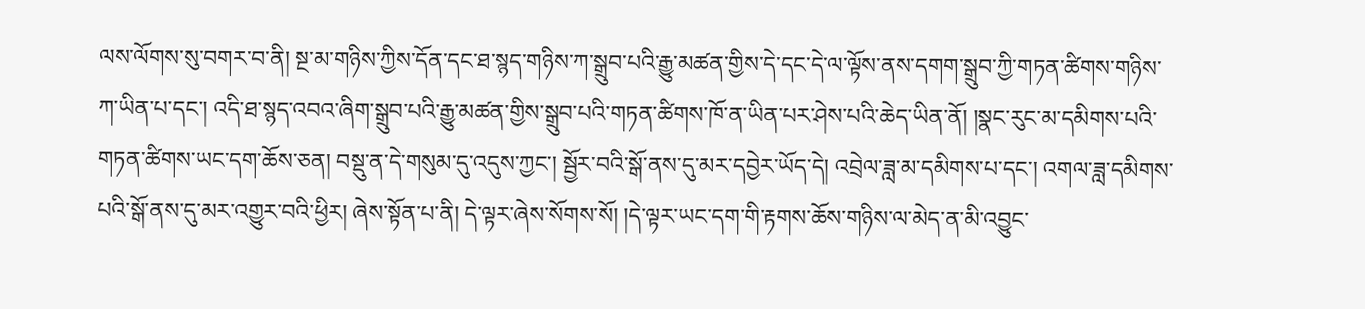ལས་ལོགས་སུ་བགར་བ་ནི། སྔ་མ་གཉིས་ཀྱིས་དོན་དང་ཐ་སྙད་གཉིས་ཀ་སྒྲུབ་པའི་རྒྱུ་མཚན་གྱིས་དེ་དང་དེ་ལ་ལྟོས་ནས་དགག་སྒྲུབ་ཀྱི་གཏན་ཚིགས་གཉིས་ཀ་ཡིན་པ་དང་། འདི་ཐ་སྙད་འབའ་ཞིག་སྒྲུབ་པའི་རྒྱུ་མཚན་གྱིས་སྒྲུབ་པའི་གཏན་ཚིགས་ཁོ་ན་ཡིན་པར་ཤེས་པའི་ཆེད་ཡིན་ནོ། །སྣང་རུང་མ་དམིགས་པའི་གཏན་ཚིགས་ཡང་དག་ཆོས་ཅན། བསྡུ་ན་དེ་གསུམ་དུ་འདུས་ཀྱང་། སྦྱོར་བའི་སྒོ་ནས་དུ་མར་དབྱེར་ཡོད་དེ། འབྲེལ་ཟླ་མ་དམིགས་པ་དང་། འགལ་ཟླ་དམིགས་པའི་སྒོ་ནས་དུ་མར་འགྱུར་བའི་ཕྱིར། ཞེས་སྟོན་པ་ནི། དེ་ལྟར་ཞེས་སོགས་སོ། །དེ་ལྟར་ཡང་དག་གི་རྟགས་ཆོས་གཉིས་ལ་མེད་ན་མི་འབྱུང་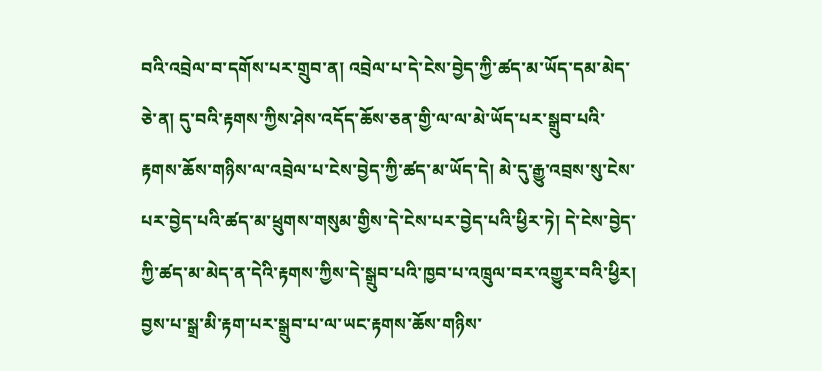བའི་འབྲེལ་བ་དགོས་པར་གྲུབ་ན། འབྲེལ་པ་དེ་ངེས་བྱེད་ཀྱི་ཚད་མ་ཡོད་དམ་མེད་ཅེ་ན། དུ་བའི་རྟགས་ཀྱིས་ཤེས་འདོད་ཆོས་ཅན་གྱི་ལ་ལ་མེ་ཡོད་པར་སྒྲུབ་པའི་རྟགས་ཆོས་གཉིས་ལ་འབྲེལ་པ་ངེས་བྱེད་ཀྱི་ཚད་མ་ཡོད་དེ། མེ་དུ་རྒྱུ་འབྲས་སུ་ངེས་པར་བྱེད་པའི་ཚད་མ་ཕྲུགས་གསུམ་གྱིས་དེ་ངེས་པར་བྱེད་པའི་ཕྱིར་ཏེ། དེ་ངེས་བྱེད་ཀྱི་ཚད་མ་མེད་ན་དེའི་རྟགས་ཀྱིས་དེ་སྒྲུབ་པའི་ཁྱབ་པ་འཁྲུལ་བར་འགྱུར་བའི་ཕྱིར། བྱས་པ་སྒྲ་མི་རྟག་པར་སྒྲུབ་པ་ལ་ཡང་རྟགས་ཆོས་གཉིས་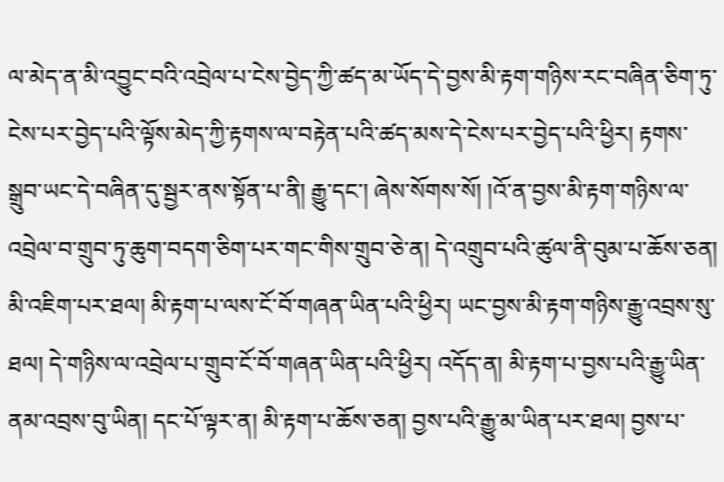ལ་མེད་ན་མི་འབྱུང་བའི་འབྲེལ་པ་ངེས་བྱེད་ཀྱི་ཚད་མ་ཡོད་དེ་བྱས་མི་རྟག་གཉིས་རང་བཞིན་ཅིག་ཏུ་ངེས་པར་བྱེད་པའི་ལྟོས་མེད་ཀྱི་རྟགས་ལ་བརྟེན་པའི་ཚད་མས་དེ་ངེས་པར་བྱེད་པའི་ཕྱིར། རྟགས་སྒྲུབ་ཡང་དེ་བཞིན་དུ་སྦྱར་ནས་སྟོན་པ་ནི། རྒྱུ་དང་། ཞེས་སོགས་སོ། །འོ་ན་བྱས་མི་རྟག་གཉིས་ལ་འབྲེལ་བ་གྲུབ་ཏུ་ཆུག་བདག་ཅིག་པར་གང་གིས་གྲུབ་ཅེ་ན། དེ་འགྲུབ་པའི་ཚུལ་ནི་བུམ་པ་ཆོས་ཅན། མི་འཇིག་པར་ཐལ། མི་རྟག་པ་ལས་ངོ་བོ་གཞན་ཡིན་པའི་ཕྱིར། ཡང་བྱས་མི་རྟག་གཉིས་རྒྱུ་འབྲས་སུ་ཐལ། དེ་གཉིས་ལ་འབྲེལ་པ་གྲུབ་ངོ་བོ་གཞན་ཡིན་པའི་ཕྱིར། འདོད་ན། མི་རྟག་པ་བྱས་པའི་རྒྱུ་ཡིན་ནམ་འབྲས་བུ་ཡིན། དང་པོ་ལྟར་ན། མི་རྟག་པ་ཆོས་ཅན། བྱས་པའི་རྒྱུ་མ་ཡིན་པར་ཐལ། བྱས་པ་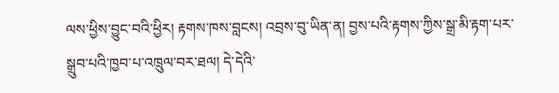ལས་ཕྱིས་བྱུང་བའི་ཕྱིར། རྟགས་ཁས་བླངས། འབྲས་བུ་ཡིན་ན། བྱས་པའི་རྟགས་ཀྱིས་སྒྲ་མི་རྟག་པར་སྒྲུབ་པའི་ཁྱབ་པ་འཁྲུལ་བར་ཐལ། དེ་དེའི་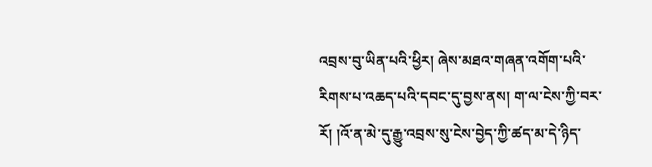འབྲས་བུ་ཡིན་པའི་ཕྱིར། ཞེས་མཐའ་གཞན་འགོག་པའི་རིགས་པ་འཆད་པའི་དབང་དུ་བྱས་ནས། ག་ལ་ངེས་ཀྱི་བར་རོ། །འོ་ན་མེ་དུ་རྒྱུ་འབྲས་སུ་ངེས་བྱེད་ཀྱི་ཚད་མ་དེ་ཉིད་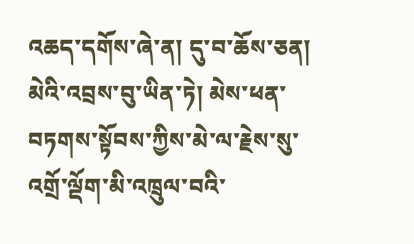འཆད་དགོས་ཞེ་ན། དུ་བ་ཆོས་ཅན། མེའི་འབྲས་བུ་ཡིན་ཏེ། མེས་ཕན་བཏགས་སྟོབས་ཀྱིས་མེ་ལ་རྗེས་སུ་འགྲོ་ལྡོག་མི་འཁྲུལ་བའི་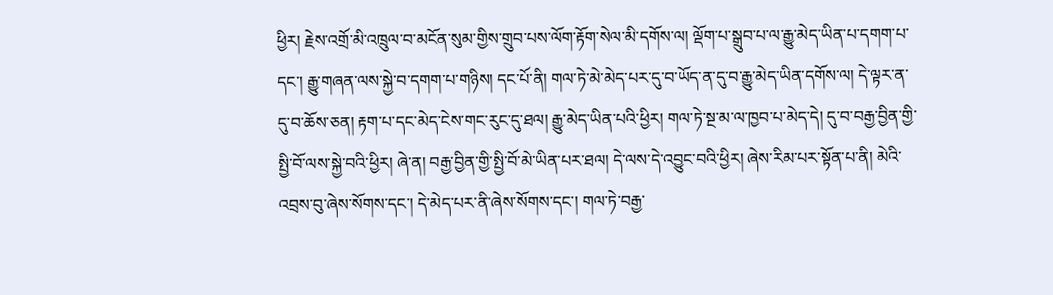ཕྱིར། རྗེས་འགྲོ་མི་འཁྲུལ་བ་མངོན་སུམ་གྱིས་གྲུབ་པས་ལོག་རྟོག་སེལ་མི་དགོས་ལ། ལྡོག་པ་སྒྲུབ་པ་ལ་རྒྱུ་མེད་ཡིན་པ་དགག་པ་དང་། རྒྱུ་གཞན་ལས་སྐྱེ་བ་དགག་པ་གཉིས། དང་པོ་ནི། གལ་ཏེ་མེ་མེད་པར་དུ་བ་ཡོད་ན་དུ་བ་རྒྱུ་མེད་ཡིན་དགོས་ལ། དེ་ལྟར་ན་དུ་བ་ཆོས་ཅན། རྟག་པ་དང་མེད་ངེས་གང་རུང་དུ་ཐལ། རྒྱུ་མེད་ཡིན་པའི་ཕྱིར། གལ་ཏེ་སྔ་མ་ལ་ཁྱབ་པ་མེད་དེ། དུ་བ་བརྒྱ་བྱིན་གྱི་སྤྱི་བོ་ལས་སྐྱེ་བའི་ཕྱིར། ཞེ་ན། བརྒྱ་བྱིན་གྱི་སྤྱི་བོ་མེ་ཡིན་པར་ཐལ། དེ་ལས་དེ་འབྱུང་བའི་ཕྱིར། ཞེས་རིམ་པར་སྟོན་པ་ནི། མེའི་འབྲས་བུ་ཞེས་སོགས་དང་། དེ་མེད་པར་ནི་ཞེས་སོགས་དང་། གལ་ཏེ་བརྒྱ་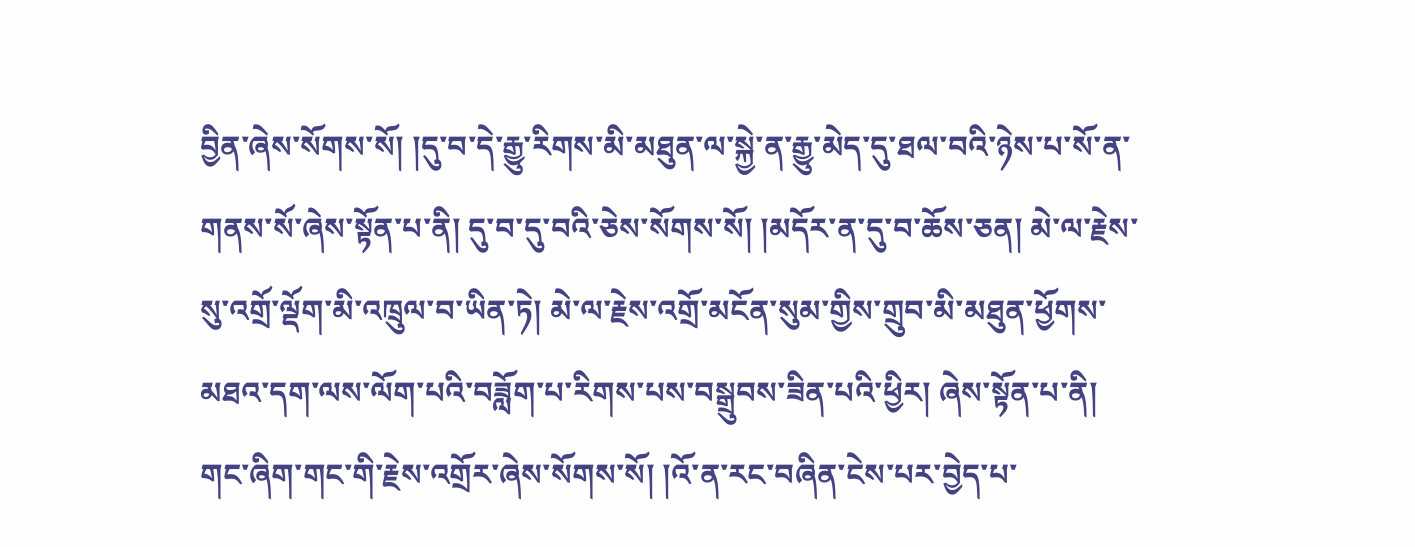བྱིན་ཞེས་སོགས་སོ། །དུ་བ་དེ་རྒྱུ་རིགས་མི་མཐུན་ལ་སྐྱེ་ན་རྒྱུ་མེད་དུ་ཐལ་བའི་ཉེས་པ་སོ་ན་གནས་སོ་ཞེས་སྟོན་པ་ནི། དུ་བ་དུ་བའི་ཅེས་སོགས་སོ། །མདོར་ན་དུ་བ་ཆོས་ཅན། མེ་ལ་རྗེས་སུ་འགྲོ་ལྡོག་མི་འཁྲུལ་བ་ཡིན་ཏེ། མེ་ལ་རྗེས་འགྲོ་མངོན་སུམ་གྱིས་གྲུབ་མི་མཐུན་ཕྱོགས་མཐའ་དག་ལས་ལོག་པའི་བཟློག་པ་རིགས་པས་བསྒྲུབས་ཟིན་པའི་ཕྱིར། ཞེས་སྟོན་པ་ནི། གང་ཞིག་གང་གི་རྗེས་འགྲོར་ཞེས་སོགས་སོ། །འོ་ན་རང་བཞིན་ངེས་པར་བྱེད་པ་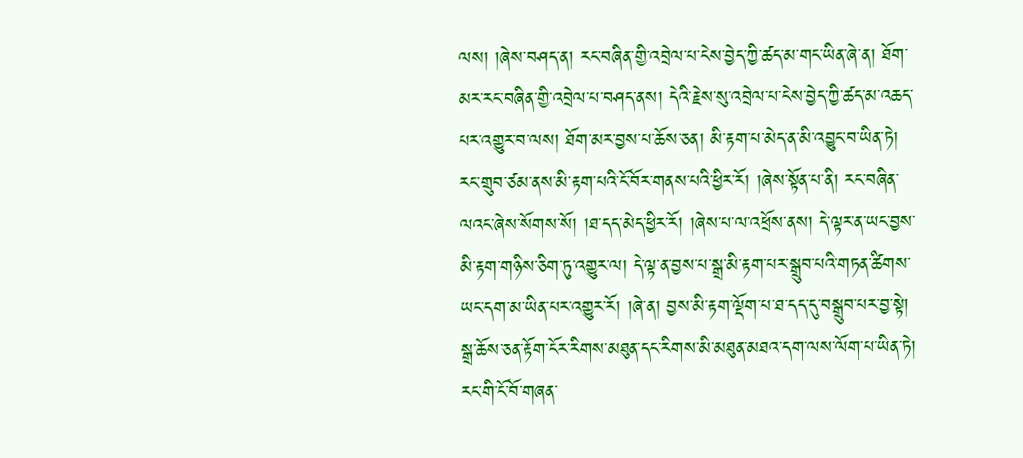ལས། །ཞེས་བཤད་ན། རང་བཞིན་གྱི་འབྲེལ་པ་ངེས་བྱེད་ཀྱི་ཚད་མ་གང་ཡིན་ཞེ་ན། ཐོག་མར་རང་བཞིན་གྱི་འབྲེལ་པ་བཤད་ནས། དེའི་རྗེས་སུ་འབྲེལ་པ་ངེས་བྱེད་ཀྱི་ཚད་མ་འཆད་པར་འགྱུར་བ་ལས། ཐོག་མར་བྱས་པ་ཆོས་ཅན། མི་རྟག་པ་མེད་ན་མི་འབྱུང་བ་ཡིན་ཏེ། རང་གྲུབ་ཙམ་ནས་མི་རྟག་པའི་ངོ་བོར་གནས་པའི་ཕྱིར་རོ། །ཞེས་སྟོན་པ་ནི། རང་བཞིན་ལའང་ཞེས་སོགས་སོ། །ཐ་དད་མེད་ཕྱིར་རོ། །ཞེས་པ་ལ་འཕྲོས་ནས། དེ་ལྟར་ན་ཡང་བྱས་མི་རྟག་གཉིས་ཅིག་ཏུ་འགྱུར་ལ། དེ་ལྟ་ན་བྱས་པ་སྒྲ་མི་རྟག་པར་སྒྲུབ་པའི་གཏན་ཚིགས་ཡང་དག་མ་ཡིན་པར་འགྱུར་རོ། །ཞེ་ན། བྱས་མི་རྟག་ལྡོག་པ་ཐ་དད་དུ་བསྒྲུབ་པར་བྱ་སྟེ། སྒྲ་ཆོས་ཅན་རྟོག་ངོར་རིགས་མཐུན་དང་རིགས་མི་མཐུན་མཐའ་དག་ལས་ལོག་པ་ཡིན་ཏེ། རང་གི་ངོ་བོ་གཞན་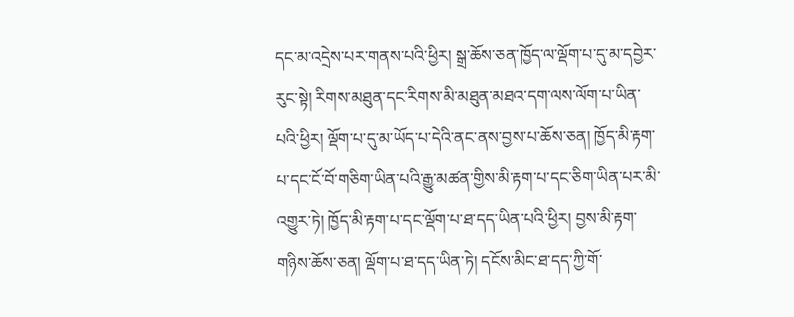དང་མ་འདྲེས་པར་གནས་པའི་ཕྱིར། སྒྲ་ཆོས་ཅན་ཁྱོད་ལ་ལྡོག་པ་དུ་མ་དབྱེར་རུང་སྟེ། རིགས་མཐུན་དང་རིགས་མི་མཐུན་མཐའ་དག་ལས་ལོག་པ་ཡིན་པའི་ཕྱིར། ལྡོག་པ་དུ་མ་ཡོད་པ་དེའི་ནང་ནས་བྱས་པ་ཆོས་ཅན། ཁྱོད་མི་རྟག་པ་དང་ངོ་བོ་གཅིག་ཡིན་པའི་རྒྱུ་མཚན་གྱིས་མི་རྟག་པ་དང་ཅིག་ཡིན་པར་མི་འགྱུར་ཏེ། ཁྱོད་མི་རྟག་པ་དང་ལྡོག་པ་ཐ་དད་ཡིན་པའི་ཕྱིར། བྱས་མི་རྟག་གཉིས་ཆོས་ཅན། ལྡོག་པ་ཐ་དད་ཡིན་ཏེ། དངོས་མིང་ཐ་དད་ཀྱི་གོ་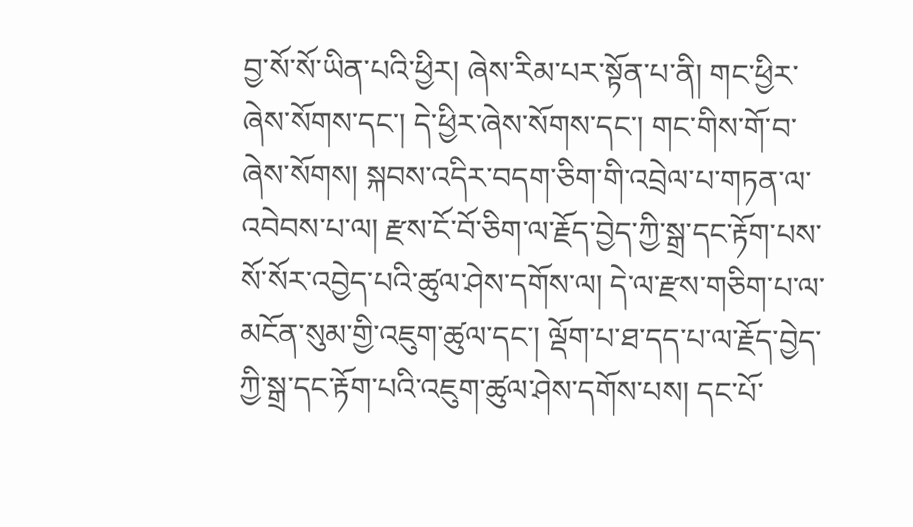བྱ་སོ་སོ་ཡིན་པའི་ཕྱིར། ཞེས་རིམ་པར་སྟོན་པ་ནི། གང་ཕྱིར་ཞེས་སོགས་དང་། དེ་ཕྱིར་ཞེས་སོགས་དང་། གང་གིས་གོ་བ་ཞེས་སོགས། སྐབས་འདིར་བདག་ཅིག་གི་འབྲེལ་པ་གཏན་ལ་འབེབས་པ་ལ། རྫས་ངོ་བོ་ཅིག་ལ་རྗོད་བྱེད་ཀྱི་སྒྲ་དང་རྟོག་པས་སོ་སོར་འབྱེད་པའི་ཚུལ་ཤེས་དགོས་ལ། དེ་ལ་རྫས་གཅིག་པ་ལ་མངོན་སུམ་གྱི་འཇུག་ཚུལ་དང་། ལྡོག་པ་ཐ་དད་པ་ལ་རྗོད་བྱེད་ཀྱི་སྒྲ་དང་རྟོག་པའི་འཇུག་ཚུལ་ཤེས་དགོས་པས། དང་པོ་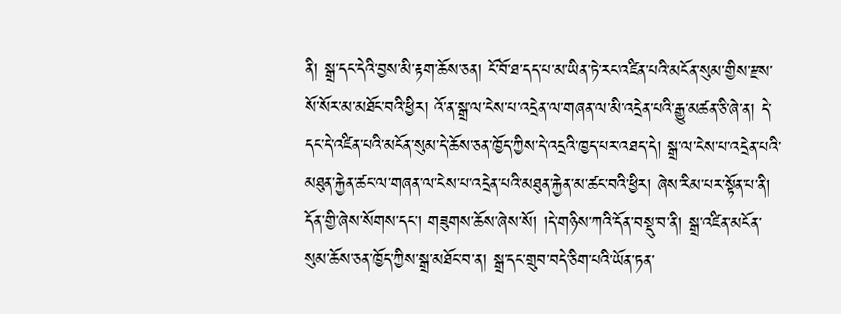ནི། སྒྲ་དང་དེའི་བྱས་མི་རྟག་ཆོས་ཅན། ངོ་བོ་ཐ་དད་པ་མ་ཡིན་ཏེ་རང་འཛིན་པའི་མངོན་སུམ་གྱིས་རྫས་སོ་སོར་མ་མཐོང་བའི་ཕྱིར། འོ་ན་སྒྲ་ལ་ངེས་པ་འདྲེན་ལ་གཞན་ལ་མི་འདྲེན་པའི་རྒྱུ་མཚན་ཅི་ཞེ་ན། དེ་དང་དེ་འཛིན་པའི་མངོན་སུམ་དེ་ཆོས་ཅན་ཁྱོད་ཀྱིས་དེ་འདྲའི་ཁྱད་པར་འཐད་དེ། སྒྲ་ལ་ངེས་པ་འདྲེན་པའི་མཐུན་རྐྱེན་ཚང་ལ་གཞན་ལ་ངེས་པ་འདྲེན་པའི་མཐུན་རྐྱེན་མ་ཚང་བའི་ཕྱིར། ཞེས་རིམ་པར་སྟོན་པ་ནི། དོན་གྱི་ཞེས་སོགས་དང་། གཟུགས་ཆོས་ཞེས་སོ། །དེ་གཉིས་ཀའི་དོན་བསྡུ་བ་ནི། སྒྲ་འཛིན་མངོན་སུམ་ཆོས་ཅན་ཁྱོད་ཀྱིས་སྒྲ་མཐོང་བ་ན། སྒྲ་དང་གྲུབ་བདེ་ཅིག་པའི་ཡོན་ཏན་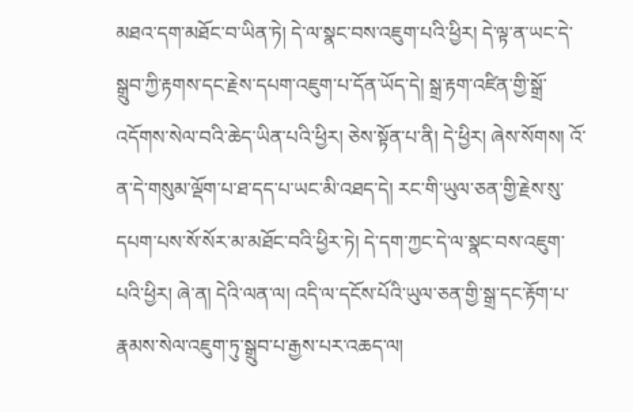མཐའ་དག་མཐོང་བ་ཡིན་ཏེ། དེ་ལ་སྣང་བས་འཇུག་པའི་ཕྱིར། དེ་ལྟ་ན་ཡང་དེ་སྒྲུབ་ཀྱི་རྟགས་དང་རྗེས་དཔག་འཇུག་པ་དོན་ཡོད་དེ། སྒྲ་རྟག་འཛིན་གྱི་སྒྲོ་འདོགས་སེལ་བའི་ཆེད་ཡིན་པའི་ཕྱིར། ཅེས་སྟོན་པ་ནི། དེ་ཕྱིར། ཞེས་སོགས། འོ་ན་དེ་གསུམ་ལྡོག་པ་ཐ་དད་པ་ཡང་མི་འཐད་དེ། རང་གི་ཡུལ་ཅན་གྱི་རྗེས་སུ་དཔག་པས་སོ་སོར་མ་མཐོང་བའི་ཕྱིར་ཏེ། དེ་དག་ཀྱང་དེ་ལ་སྣང་བས་འཇུག་པའི་ཕྱིར། ཞེ་ན། དེའི་ལན་ལ། འདི་ལ་དངོས་པོའི་ཡུལ་ཅན་གྱི་སྒྲ་དང་རྟོག་པ་རྣམས་སེལ་འཇུག་ཏུ་སྒྲུབ་པ་རྒྱས་པར་འཆད་ལ།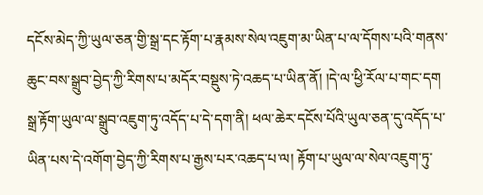དངོས་མེད་ཀྱི་ཡུལ་ཅན་གྱི་སྒྲ་དང་རྟོག་པ་རྣམས་སེལ་འཇུག་མ་ཡིན་པ་ལ་དོགས་པའི་གནས་ཆུང་བས་སྒྲུབ་བྱེད་ཀྱི་རིགས་པ་མདོར་བསྡུས་ཏེ་འཆད་པ་ཡིན་ནོ། །དེ་ལ་ཕྱི་རོལ་པ་གང་དག སྒྲ་རྟོག་ཡུལ་ལ་སྒྲུབ་འཇུག་ཏུ་འདོད་པ་དེ་དག་ནི། ཕལ་ཆེར་དངོས་པོའི་ཡུལ་ཅན་དུ་འདོད་པ་ཡིན་པས་དེ་འགོག་བྱེད་ཀྱི་རིགས་པ་རྒྱས་པར་འཆད་པ་ལ། རྟོག་པ་ཡུལ་ལ་སེལ་འཇུག་ཏུ་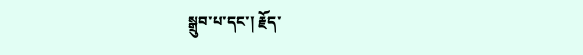སྒྲུབ་པ་དང་། རྗོད་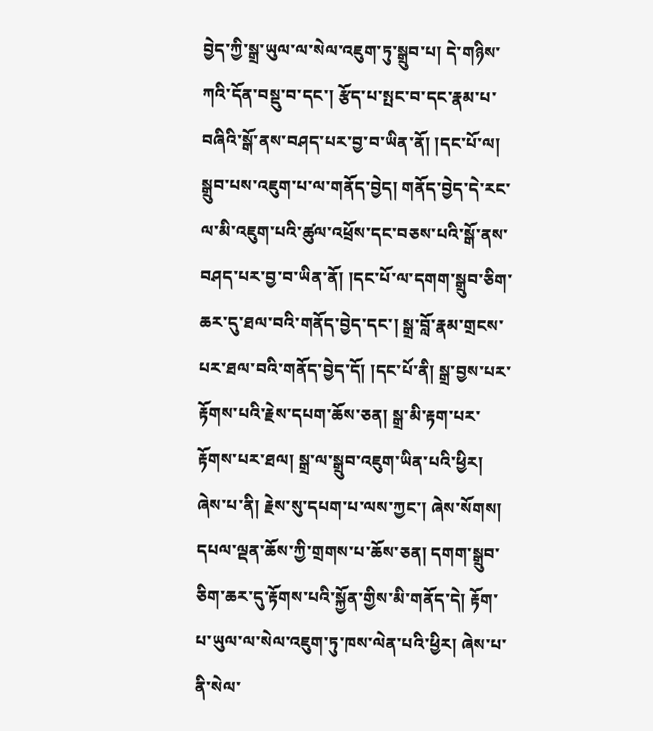བྱེད་ཀྱི་སྒྲ་ཡུལ་ལ་སེལ་འཇུག་ཏུ་སྒྲུབ་པ། དེ་གཉིས་ཀའི་དོན་བསྡུ་བ་དང་། རྩོད་པ་སྤང་བ་དང་རྣམ་པ་བཞིའི་སྒོ་ནས་བཤད་པར་བྱ་བ་ཡིན་ནོ། །དང་པོ་ལ། སྒྲུབ་པས་འཇུག་པ་ལ་གནོད་བྱེད། གནོད་བྱེད་དེ་རང་ལ་མི་འཇུག་པའི་ཚུལ་འཕྲོས་དང་བཅས་པའི་སྒོ་ནས་བཤད་པར་བྱ་བ་ཡིན་ནོ། །དང་པོ་ལ་དགག་སྒྲུབ་ཅིག་ཆར་དུ་ཐལ་བའི་གནོད་བྱེད་དང་། སྒྲ་བློ་རྣམ་གྲངས་པར་ཐལ་བའི་གནོད་བྱེད་དོ། །དང་པོ་ནི། སྒྲ་བྱས་པར་རྟོགས་པའི་རྗེས་དཔག་ཆོས་ཅན། སྒྲ་མི་རྟག་པར་རྟོགས་པར་ཐལ། སྒྲ་ལ་སྒྲུབ་འཇུག་ཡིན་པའི་ཕྱིར། ཞེས་པ་ནི། རྗེས་སུ་དཔག་པ་ལས་ཀྱང་། ཞེས་སོགས། དཔལ་ལྡན་ཆོས་ཀྱི་གྲགས་པ་ཆོས་ཅན། དགག་སྒྲུབ་ཅིག་ཆར་དུ་རྟོགས་པའི་སྐྱོན་གྱིས་མི་གནོད་དེ། རྟོག་པ་ཡུལ་ལ་སེལ་འཇུག་ཏུ་ཁས་ལེན་པའི་ཕྱིར། ཞེས་པ་ནི་སེལ་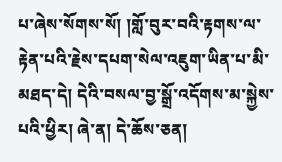པ་ཞེས་སོགས་སོ། །གློ་བུར་བའི་རྟགས་ལ་རྟེན་པའི་རྗེས་དཔག་སེལ་འཇུག་ཡིན་པ་མི་མཐད་དེ། དེའི་བསལ་བྱ་སྒྲོ་འདོགས་མ་སྐྱེས་པའི་ཕྱིར། ཞེ་ན། དེ་ཆོས་ཅན།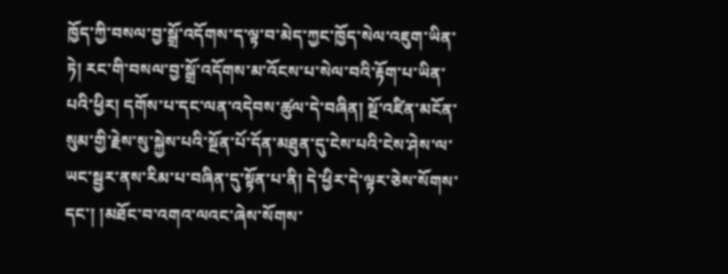ཁྱོད་ཀྱི་བསལ་བྱ་སྒྲོ་འདོགས་ད་ལྟ་བ་མེད་ཀྱང་ཁྱོད་སེལ་འཇུག་ཡིན་ཏེ། རང་གི་བསལ་བྱ་སྒྲོ་འདོགས་མ་འོངས་པ་སེལ་བའི་རྟོག་པ་ཡིན་པའི་ཕྱིར། དགོས་པ་དང་ལན་འདེབས་ཚུལ་དེ་བཞིན། སྔོ་འཛིན་མངོན་སུམ་གྱི་རྗེས་སུ་སྐྱེས་པའི་སྔོན་པོ་དོན་མཐུན་དུ་ངེས་པའི་ངེས་ཤེས་ལ་ཡང་སྦྱར་ནས་རིམ་པ་བཞིན་དུ་སྟོན་པ་ནི། དེ་ཕྱིར་དེ་ལྟར་ཅེས་སོགས་དང་། །མཐོང་བ་འགའ་ལའང་ཞེས་སོགས་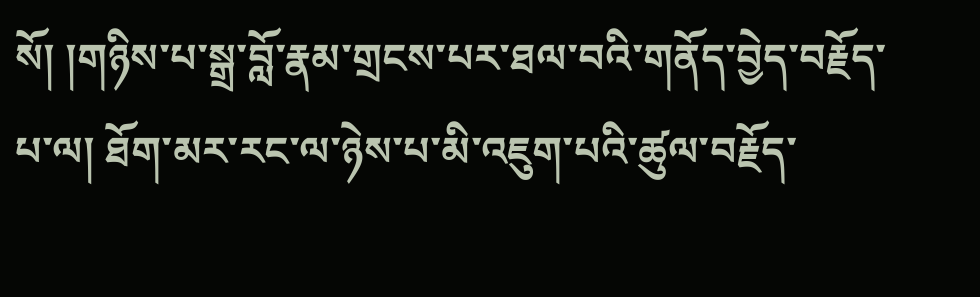སོ། །གཉིས་པ་སྒྲ་བློ་རྣམ་གྲངས་པར་ཐལ་བའི་གནོད་བྱེད་བརྗོད་པ་ལ། ཐོག་མར་རང་ལ་ཉེས་པ་མི་འཇུག་པའི་ཚུལ་བརྗོད་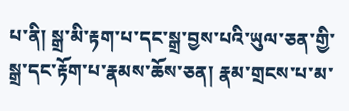པ་ནི། སྒྲ་མི་རྟག་པ་དང་སྒྲ་བྱས་པའི་ཡུལ་ཅན་གྱི་སྒྲ་དང་རྟོག་པ་རྣམས་ཆོས་ཅན། རྣམ་གྲངས་པ་མ་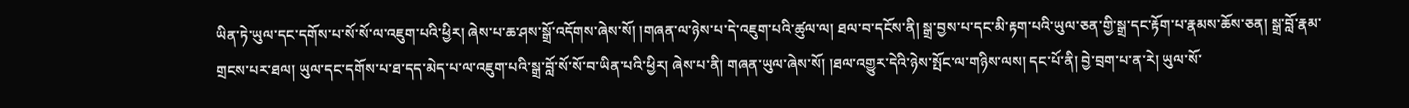ཡིན་ཏེ་ཡུལ་དང་དགོས་པ་སོ་སོ་ལ་འཇུག་པའི་ཕྱིར། ཞེས་པ་ཆ་ཤས་སྒྲོ་འདོགས་ཞེས་སོ། །གཞན་ལ་ཉེས་པ་དེ་འཇུག་པའི་ཚུལ་ལ། ཐལ་བ་དངོས་ནི། སྒྲ་བྱས་པ་དང་མི་རྟག་པའི་ཡུལ་ཅན་གྱི་སྒྲ་དང་རྟོག་པ་རྣམས་ཆོས་ཅན། སྒྲ་བློ་རྣམ་གྲངས་པར་ཐལ། ཡུལ་དང་དགོས་པ་ཐ་དད་མེད་པ་ལ་འཇུག་པའི་སྒྲ་བློ་སོ་སོ་བ་ཡིན་པའི་ཕྱིར། ཞེས་པ་ནི། གཞན་ཡུལ་ཞེས་སོ། །ཐལ་འགྱུར་དེའི་ཉེས་སྤོང་ལ་གཉིས་ལས། དང་པོ་ནི། བྱེ་བྲག་པ་ན་རེ། ཡུལ་སོ་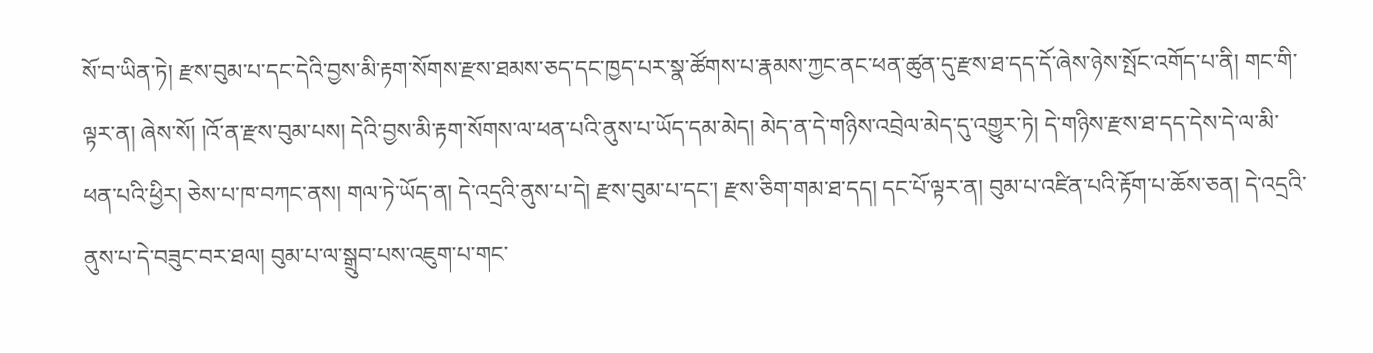སོ་བ་ཡིན་ཏེ། རྫས་བུམ་པ་དང་དེའི་བྱས་མི་རྟག་སོགས་རྫས་ཐམས་ཅད་དང་ཁྱད་པར་སྣ་ཚོགས་པ་རྣམས་ཀྱང་ནང་ཕན་ཚུན་དུ་རྫས་ཐ་དད་དོ་ཞེས་ཉེས་སྤོང་འགོད་པ་ནི། གང་གི་ལྟར་ན། ཞེས་སོ། །འོ་ན་རྫས་བུམ་པས། དེའི་བྱས་མི་རྟག་སོགས་ལ་ཕན་པའི་ནུས་པ་ཡོད་དམ་མེད། མེད་ན་དེ་གཉིས་འབྲེལ་མེད་དུ་འགྱུར་ཏེ། དེ་གཉིས་རྫས་ཐ་དད་དེས་དེ་ལ་མི་ཕན་པའི་ཕྱིར། ཅེས་པ་ཁ་བཀང་ནས། གལ་ཏེ་ཡོད་ན། དེ་འདྲའི་ནུས་པ་དེ། རྫས་བུམ་པ་དང་། རྫས་ཅིག་གམ་ཐ་དད། དང་པོ་ལྟར་ན། བུམ་པ་འཛིན་པའི་རྟོག་པ་ཆོས་ཅན། དེ་འདྲའི་ནུས་པ་དེ་བཟུང་བར་ཐལ། བུམ་པ་ལ་སྒྲུབ་པས་འཇུག་པ་གང་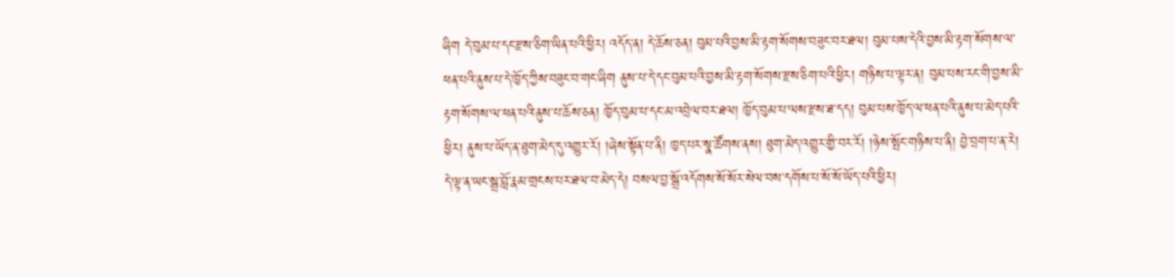ཞིག དེ་བུམ་པ་དང་རྫས་ཅིག་ཡིན་པའི་ཕྱིར། འདོད་ན། དེ་ཆོས་ཅན། བུམ་པའི་བྱས་མི་རྟག་སོགས་བཟུང་བར་ཐལ། བུམ་པས་དེའི་བྱས་མི་རྟག་སོགས་ལ་ཕན་པའི་ནུས་པ་དེ་ཁྱོད་ཀྱིས་བཟུང་བ་གང་ཞིག ནུས་པ་དེ་དང་བུམ་པའི་བྱས་མི་རྟག་སོགས་རྫས་ཅིག་པའི་ཕྱིར། གཉིས་པ་ལྟར་ན། བུམ་པས་རང་གི་བྱས་མི་རྟག་སོགས་ལ་ཕན་པའི་ནུས་པ་ཆོས་ཅན། ཁྱོད་བུམ་པ་དང་མ་འབྲེལ་བར་ཐལ། ཁྱོད་བུམ་པ་ལས་རྫས་ཐ་དད། བུམ་པས་ཁྱོད་ལ་ཕན་པའི་ནུས་པ་མེད་པའི་ཕྱིར། ནུས་པ་ཡོད་ན་ཐུག་མེད་དུ་འགྱུར་རོ། །ཞེས་སྟོན་པ་ནི། ཁྱད་པར་སྣ་ཚོགས་ནས། ཐུག་མེད་འགྱུར་གྱི་བར་རོ། །ཉེས་སྤོང་གཉིས་པ་ནི། བྱེ་བྲག་པ་ན་རེ། དེ་ལྟ་ན་ཡང་སྒྲ་བློ་རྣམ་གྲངས་པར་ཐལ་བ་མེད་དེ། བསལ་བྱ་སྒྲོ་འདོགས་སོ་སོར་སེལ་བས་དགོས་པ་སོ་སོ་ཡོད་པའི་ཕྱིར།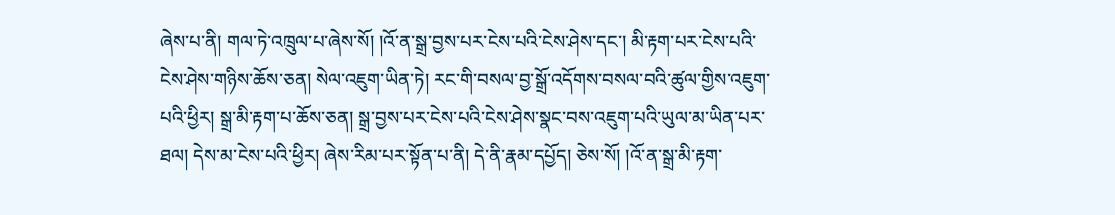ཞེས་པ་ནི། གལ་ཏེ་འཁྲུལ་པ་ཞེས་སོ། །འོ་ན་སྒྲ་བྱས་པར་ངེས་པའི་ངེས་ཤེས་དང་། མི་རྟག་པར་ངེས་པའི་ངེས་ཤེས་གཉིས་ཆོས་ཅན། སེལ་འཇུག་ཡིན་ཏེ། རང་གི་བསལ་བྱ་སྒྲོ་འདོགས་བསལ་བའི་ཚུལ་གྱིས་འཇུག་པའི་ཕྱིར། སྒྲ་མི་རྟག་པ་ཆོས་ཅན། སྒྲ་བྱས་པར་ངེས་པའི་ངེས་ཤེས་སྣང་བས་འཇུག་པའི་ཡུལ་མ་ཡིན་པར་ཐལ། དེས་མ་ངེས་པའི་ཕྱིར། ཞེས་རིམ་པར་སྟོན་པ་ནི། དེ་ནི་རྣམ་དཔྱོད། ཅེས་སོ། །འོ་ན་སྒྲ་མི་རྟག་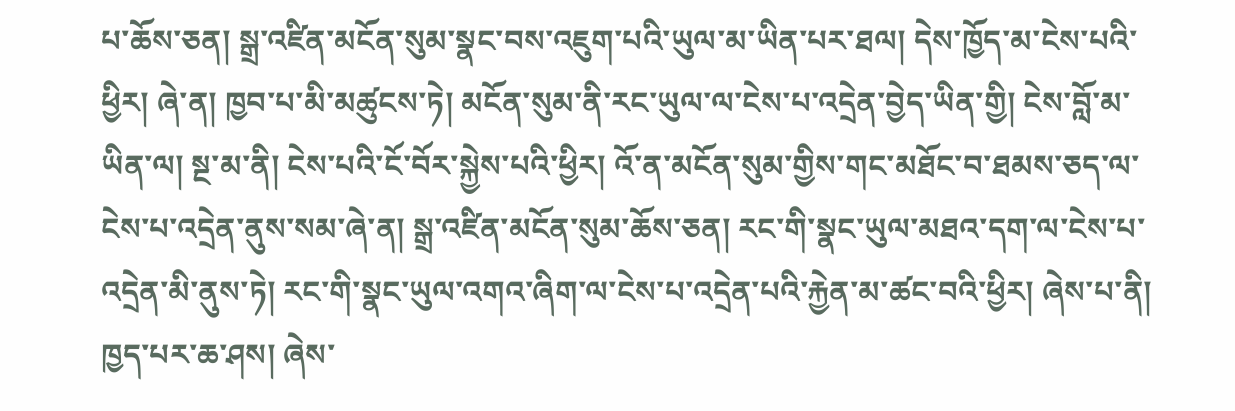པ་ཆོས་ཅན། སྒྲ་འཛིན་མངོན་སུམ་སྣང་བས་འཇུག་པའི་ཡུལ་མ་ཡིན་པར་ཐལ། དེས་ཁྱོད་མ་ངེས་པའི་ཕྱིར། ཞེ་ན། ཁྱབ་པ་མི་མཚུངས་ཏེ། མངོན་སུམ་ནི་རང་ཡུལ་ལ་ངེས་པ་འདྲེན་བྱེད་ཡིན་གྱི། ངེས་བློ་མ་ཡིན་ལ། སྔ་མ་ནི། ངེས་པའི་ངོ་བོར་སྐྱེས་པའི་ཕྱིར། འོ་ན་མངོན་སུམ་གྱིས་གང་མཐོང་བ་ཐམས་ཅད་ལ་ངེས་པ་འདྲེན་ནུས་སམ་ཞེ་ན། སྒྲ་འཛིན་མངོན་སུམ་ཆོས་ཅན། རང་གི་སྣང་ཡུལ་མཐའ་དག་ལ་ངེས་པ་འདྲེན་མི་ནུས་ཏེ། རང་གི་སྣང་ཡུལ་འགའ་ཞིག་ལ་ངེས་པ་འདྲེན་པའི་རྐྱེན་མ་ཚང་བའི་ཕྱིར། ཞེས་པ་ནི། ཁྱད་པར་ཆ་ཤས། ཞེས་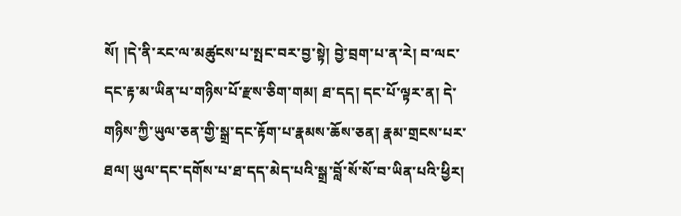སོ། །དེ་ནི་རང་ལ་མཚུངས་པ་སྤང་བར་བྱ་སྟེ། བྱེ་བྲག་པ་ན་རེ། བ་ལང་དང་རྟ་མ་ཡིན་པ་གཉིས་པོ་རྫས་ཅིག་གམ། ཐ་དད། དང་པོ་ལྟར་ན། དེ་གཉིས་ཀྱི་ཡུལ་ཅན་གྱི་སྒྲ་དང་རྟོག་པ་རྣམས་ཆོས་ཅན། རྣམ་གྲངས་པར་ཐལ། ཡུལ་དང་དགོས་པ་ཐ་དད་མེད་པའི་སྒྲ་བློ་སོ་སོ་བ་ཡིན་པའི་ཕྱིར།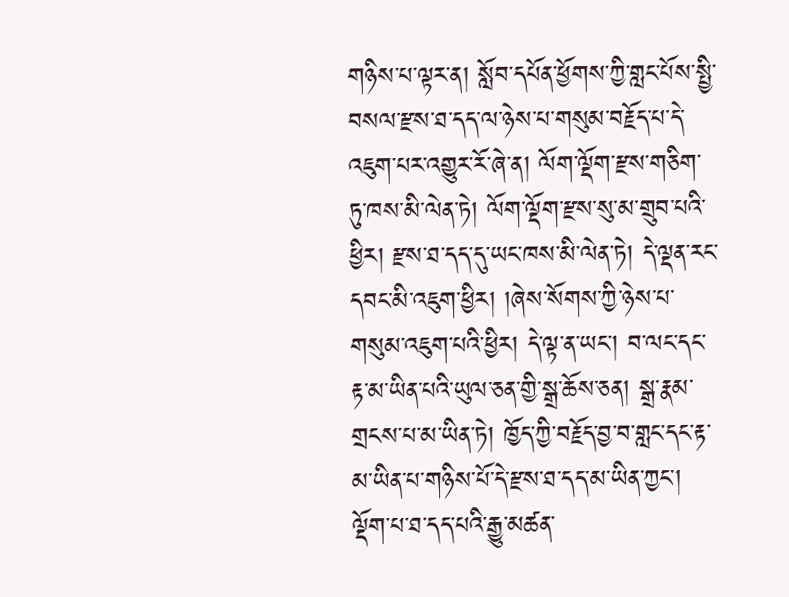གཉིས་པ་ལྟར་ན། སློབ་དཔོན་ཕྱོགས་ཀྱི་གླང་པོས་སྤྱི་བསལ་རྫས་ཐ་དད་ལ་ཉེས་པ་གསུམ་བརྗོད་པ་དེ་འཇུག་པར་འགྱུར་རོ་ཞེ་ན། ལོག་ལྡོག་རྫས་གཅིག་ཏུ་ཁས་མི་ལེན་ཏེ། ལོག་ལྡོག་རྫས་སུ་མ་གྲུབ་པའི་ཕྱིར། རྫས་ཐ་དད་དུ་ཡང་ཁས་མི་ལེན་ཏེ། དེ་ལྡན་རང་དབང་མི་འཇུག་ཕྱིར། །ཞེས་སོགས་ཀྱི་ཉེས་པ་གསུམ་འཇུག་པའི་ཕྱིར། དེ་ལྟ་ན་ཡང་། བ་ལང་དང་རྟ་མ་ཡིན་པའི་ཡུལ་ཅན་གྱི་སྒྲ་ཆོས་ཅན། སྒྲ་རྣམ་གྲངས་པ་མ་ཡིན་ཏེ། ཁྱོད་ཀྱི་བརྗོད་བྱ་བ་གླང་དང་རྟ་མ་ཡིན་པ་གཉིས་པོ་དེ་རྫས་ཐ་དད་མ་ཡིན་ཀྱང་། ལྡོག་པ་ཐ་དད་པའི་རྒྱུ་མཚན་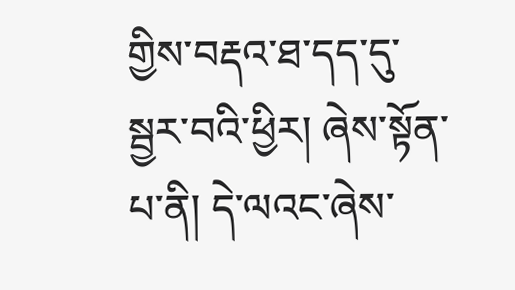གྱིས་བརྡའ་ཐ་དད་དུ་སྦྱར་བའི་ཕྱིར། ཞེས་སྟོན་པ་ནི། དེ་ལའང་ཞེས་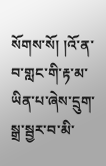སོགས་སོ། །འོ་ན་བ་གླང་གི་རྟ་མ་ཡིན་པ་ཞེས་དྲུག་སྒྲ་སྦྱར་བ་མི་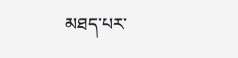མཐད་པར་